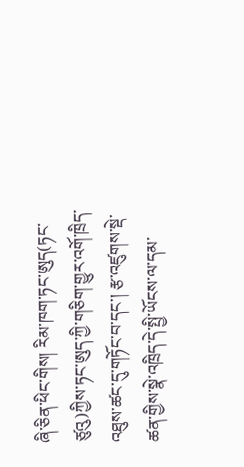ཞི་ཅིན་ཕིང་གིས། རིམ་ཁག་ཏང་ཨུད(ཏང་ཙུའུ)ཀྱིས་ཏང་ཨུད་ཀྱི་གཅིག་གྱུར་འགོ་ཁྲིད་འཐུས་ཚང་དུ་གཏོང་བ་དང་། རྩ་འཛུགས་སྡེ་ཚན་གྱིས་སྣེ་འཁྲིད་དེ་སྤྱི་ཡོངས་ལ་དམ་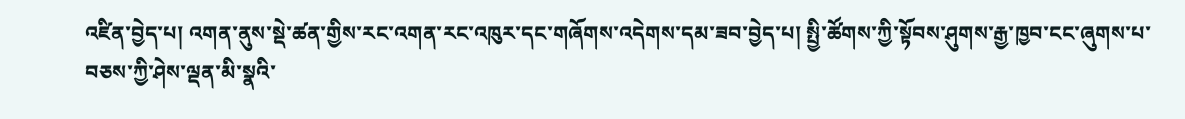འཛིན་བྱེད་པ། འགན་ནུས་སྡེ་ཚན་གྱིས་རང་འགན་རང་འཁུར་དང་གཞོགས་འདེགས་དམ་ཟབ་བྱེད་པ། སྤྱི་ཚོགས་ཀྱི་སྟོབས་ཤུགས་རྒྱ་ཁྱབ་ངང་ཞུགས་པ་བཅས་ཀྱི་ཤེས་ལྡན་མི་སྣའི་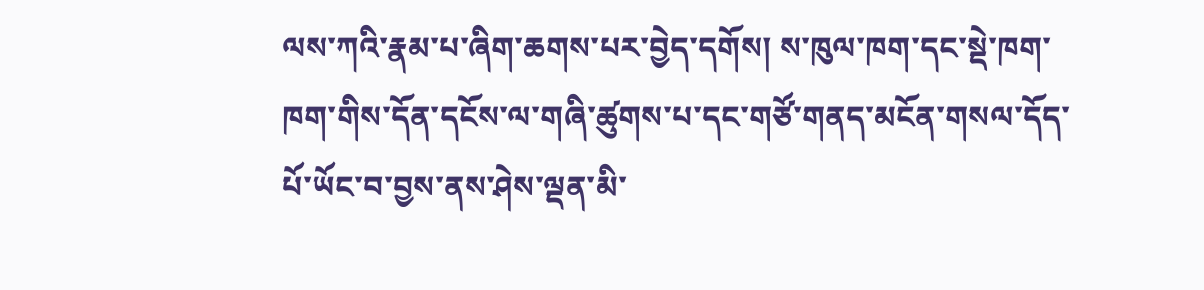ལས་ཀའི་རྣམ་པ་ཞིག་ཆགས་པར་བྱེད་དགོས། ས་ཁུལ་ཁག་དང་སྡེ་ཁག་ཁག་གིས་དོན་དངོས་ལ་གཞི་ཚུགས་པ་དང་གཙོ་གནད་མངོན་གསལ་དོད་པོ་ཡོང་བ་བྱས་ནས་ཤེས་ལྡན་མི་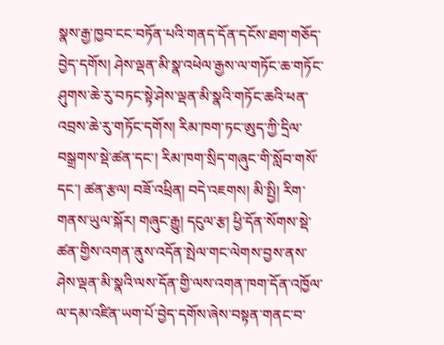སྣས་རྒྱ་ཁྱབ་ངང་བཏོན་པའི་གནད་དོན་དངོས་ཐག་གཅོད་བྱེད་དགོས། ཤེས་ལྡན་མི་སྣ་འཕེལ་རྒྱས་ལ་གཏོང་ཆ་གཏོང་ཤུགས་ཆེ་རུ་བཏང་སྟེ་ཤེས་ལྡན་མི་སྣའི་གཏོང་ཆའི་ཕན་འབྲས་ཆེ་རུ་གཏོང་དགོས། རིམ་ཁག་ཏང་ཨུད་ཀྱི་དྲིལ་བསྒྲགས་སྡེ་ཚན་དང་། རིམ་ཁག་སྲིད་གཞུང་གི་སློབ་གསོ་དང་། ཚན་རྩལ། བཟོ་འཕྲིན། བདེ་འཇགས། མི་སྤྱི། རིག་གནས་ཡུལ་སྐོར། གཞུང་རྒྱུ། དངུལ་རྩ། ཕྱི་དོན་སོགས་སྡེ་ཚན་གྱིས་འགན་ནུས་འདོན་སྤེལ་གང་ལེགས་བྱས་ནས་ཤེས་ལྡན་མི་སྣའི་ལས་དོན་གྱི་ལས་འགན་ཁག་དོན་འཁྱོལ་ལ་དམ་འཛིན་ཡག་པོ་བྱེད་དགོས་ཞེས་བསྟན་གནང་བ་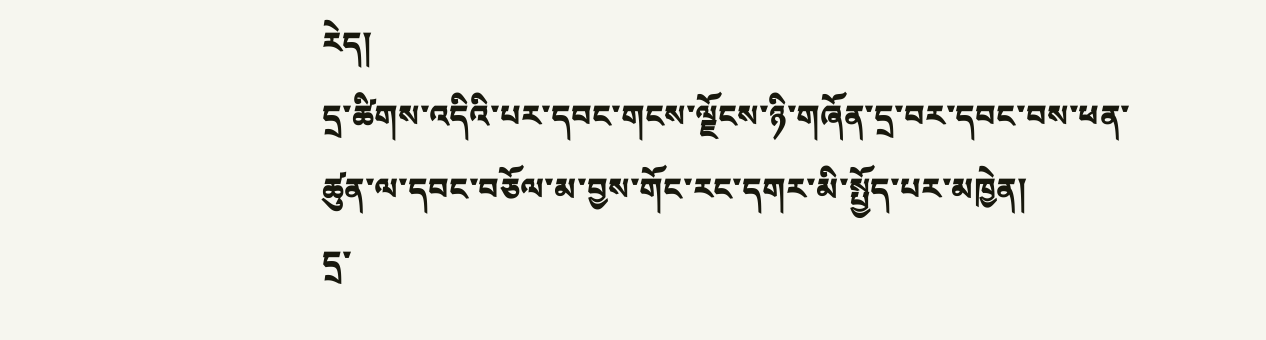རེད།
དྲ་ཚིགས་འདིའི་པར་དབང་གངས་ལྗོངས་ཉི་གཞོན་དྲ་བར་དབང་བས་ཕན་ཚུན་ལ་དབང་བཅོལ་མ་བྱས་གོང་རང་དགར་མི་སྤྱོད་པར་མཁྱེན།
དྲ་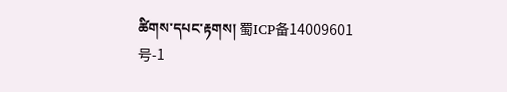ཚིགས་དཔང་རྟགས། 蜀ICP备14009601号-1